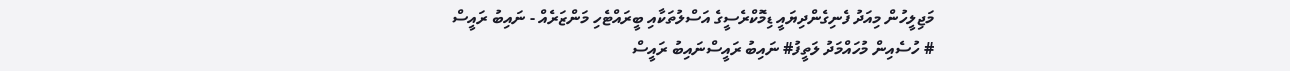މަޖިލީހުން މިއަދު ފެނިގެންދިޔައީ ޑިމޮކްރެސީގެ އަސްލުތަކާއި ބީރައްޓެހި މަންޒަރެއް - ނައިބު ރައީސް
# ހުސެއިން މުހައްމަދު ލަތީފު# ނައިބު ރައީސްނައިބު ރައީސް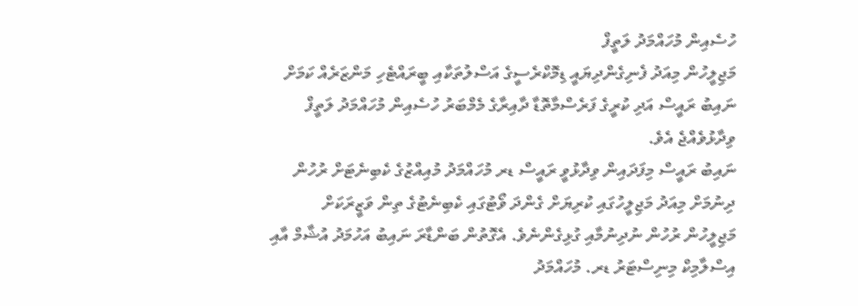ހުސެއިން މުހައްމަދު ލަތީފް
މަޖިލީހުން މިއަދު ފެނިގެންދިޔައީ ޑިމޮކްރެސީގެ އަސްލުތަކާއި ބީރައްޓެހި މަންޒަރެއް ކަމަށް ނައިބު ރައީސް އަދި ކުރީގެ ފަރެސްމާތޮޑާ ދާއިރާގެ މެމްބަރު ހުސެއިން މުހައްމަދު ލަތީފް ވިދާޅުވެއްޖެ އެވެ.
ނައިބު ރައީސް މިފަދައިން ވިދާޅުވީ ރައީސް ޑރ މުހައްމަދު މުއިއްޒުގެ ކެބިނެޓަށް ރުހުން ދިނުމަށް މިއަދު މަޖިލީހުގައި ކުރިޔަށް ގެންދަ ވޯޓުގައި ކެބިނެޓުގެ ތިން ވަޒީރަކަށް މަޖިލީހުން ރުހުން ނުދިނުމާއި ގުޅިގެންނެވެ. އެގޮތުން ބަންޑާރަ ނައިބު އަހުމަދު އުޝާމް އާއި އިސްލާމިކް މިނިސްޓަރު ޑރ. މުހައްމަދު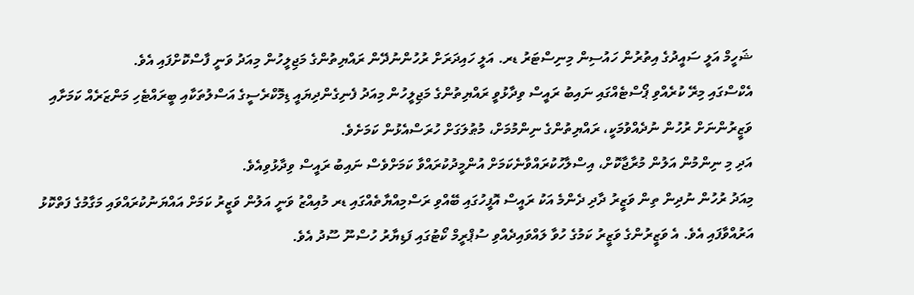ޝަހީމް އަލީ ސައީދުގެ އިތުރުން ހައުސިން މިނިސްޓަރު ޑރ. އަލީ ހައިދަރަށް ރުހުންނުދޭން ރައްޔިތުންގެ މަޖިލީހުން މިއަދު ވަނީ ފާސްކޮށްފައި އެވެ.
އެކްސްގައި މިރޭ ކުރެއްވި ޕޯސްޓެއްގައި ނައިބު ރައީސް ވިދާޅުވީ ރައްޔިތުންގެ މަޖިލީހުން މިއަދު ފެނިގެންދިޔައީ ޑިމޮކްރެސީގެ އަސްލުތަކާއި ބީރައްޓެހި މަންޒަރެއް ކަމަށާއި ވަޒީރުންނަށް ރުހުން ނުދެއްވުމަކީ، ރައްޔިތުންގެ ނިންމުމަށް، މުޠުލަގަށް ހުރަސްއެޅުން ކަމަށެވެ.
އަދި މި ނިންމުން އަލުން މުރާޖާކޮށް، އިސްލާހުކުރައްވާނެކަމަށް އުންމީދުކުރައްވާ ކަމަށްވެސް ނައިބު ރައީސް ވިދާޅުވިއެވެ.
މިއަދު ރުހުން ނުދިން ތިން ވަޒީރު ދާދި ދެންމެ އަކު ރައީސް އޮފީހުގައި ބޭއްވި ރަސްމިއްޔާތެއްގައި ޑރ މުއިއްޒު ވަނީ އަލުން ވަޒީރު ކަމަށް އައްޔަނުކުރައްވައި މަގާމުގެ ފަތްކޮޅު އަރުއްވާފައި އެވެ. އެ ވަޒީރުންގެ ވަޒީރު ކަމުގެ ހުވާ ލައްވައިދެއްވި ސުޕްރީމް ކޯޓުގައި ފަޑިޔާރު ހުސްނޫ ސޫދު އެވެ.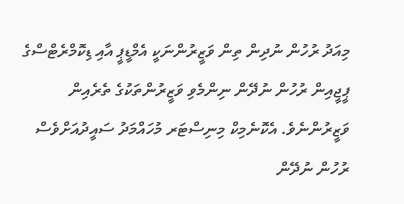މިއަދު ރުހުން ނުދިން ތިން ވަޒީރުންނަކީ އެމްޑީޕީ އާއި ޑިކޮމްރެޓްސްގެ ޕީޖީއިން ރުހުން ނުދޭން ނިންމެވި ވަޒީރުންތަކުގެ ތެރެއިން ވަޒީރުންނެވެ. އެކޮނެމިކް މިނިސްޓަރ މުހައްމަދު ސައީދުއަށްވެސް ރުހުން ނުދޭން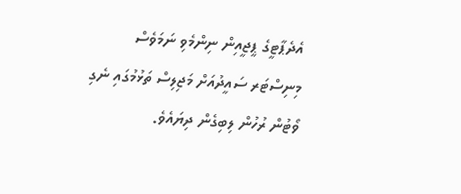އެދެޕާޓީގެ ޕީޖީއިން ނިންމެވި ނަމަވެސް މިނިސްޓަރ ސައީދުއަށް މަޖިލިސް ތަޅުމުގައި ނެގި ވޯޓުން ރުހުން ލިބިގެން ދިޔައެވެ.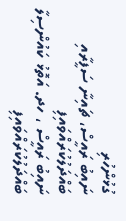ގުޅުންހުރި
ނައިބު ރައީސް، ޗައިނާ ސަފީރާއި ބައްދަލުކުރައްވައިފި
ނައިބު ރައީސް ، ހދ. އަތޮޅު ކައުންސިލާ ބައްދަލުކުރައްވައިފި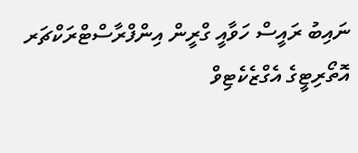ނައިބު ރައީސް ހަވާއީ ގްރީން އިންފްރާސްޓްރަކްޗަރ އޮތޯރިޓީގެ އެގްޒެކެޓިވް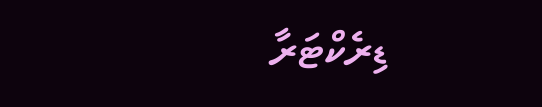ޑިރެކްޓަރާ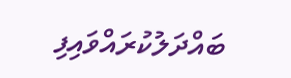ބައްދަލުކުރައްވައިފި